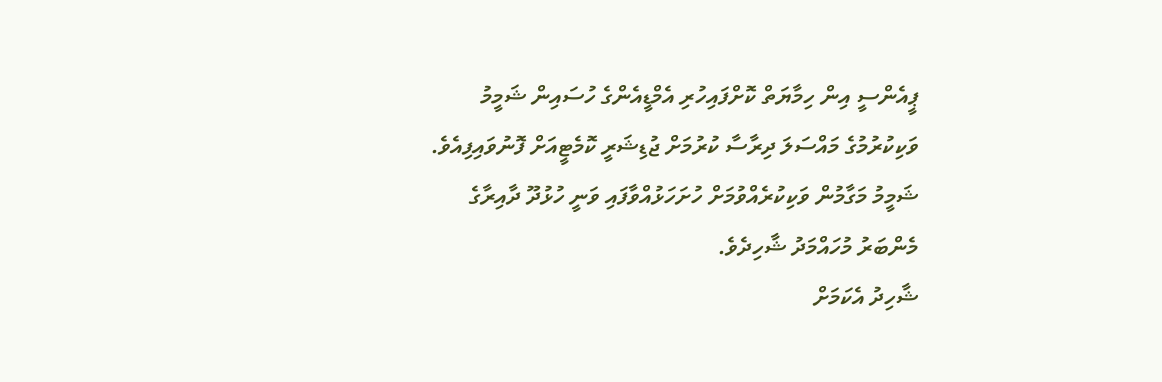ޕީއެންސީ އިން ހިމާޔަތް ކޮށްފައިހުރި އެމްޑީއެންގެ ހުސައިން ޝަމީމު ވަކިކުރުމުގެ މައްސަލަ ދިރާސާ ކުރުމަށް ޖުޑިޝަރީ ކޮމެޓީއަށް ފޮނުވައިފިއެވެ.
ޝަމީމު މަގާމުން ވަކިކުރެއްވުމަށް ހުށަހަޅުއްވާފައި ވަނީ ހުޅުދޫ ދާއިރާގެ މެންބަރު މުހައްމަދު ޝާހިދެވެ.
ޝާހިދު އެކަމަށް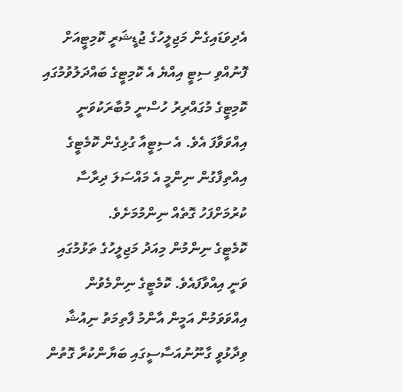އެދިވަޑައިގެން މަޖިލީހުގެ ޖުޑީޝަރީ ކޮމިޓީއަށް ފޮނުއްވި ސިޓީ އިއްޔެ އެ ކޮމިޓީގެ ބައްދަލުވުމުގައި ކޮމިޓީގެ މުގައްރިރު ހުސްނީ މުބާރަކުވަނީ އިއްވަވާފަ އެވެ. އެ ސިޓީއާ ގުޅިގެން ކޮމެޓީގެ އިއްތިފާގުން ނިންމީ އެ މައްސަލަ ދިރާސާ ކުރުމަށްފަހު ގޮތެއް ނިންމުމަށެވެ.
ކޮމެޓީގެ ނިންމުން މިއަދު މަޖިލީހުގެ ތަޅުމުގައި ވަނީ އިއްވާފައެވެ. ކޮމެޓީގެ ނިންމެވުން އިއްވަވަމުން އަމީން އާންމު ފާތިމަތު ނިއުޝާ ވިދާޅުވީ ގާނޫނުއަސާސީގައި ބަޔާންކުރާ ގޮތުން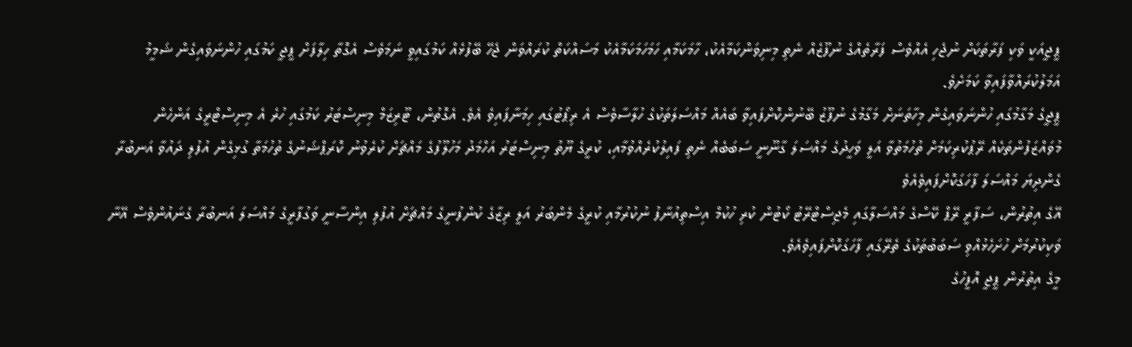ޕީޖީއަކީ ވަކި ފަރާތަކަށް ނުޖެހި އެއްވެސް ފަރާތެއްގެ ނުފޫޒެއް ނެތި މިނިވަންކަމާއެކު، ހާމަކަމާއި ހަމަހަމަކަމާއެކު މަސައްކަތް ކުރައްވަން ޖެހޭ ބޭފުޅެއް ކަމުގައިވީ ނަމަވެސް އެގޮތާ ހިލާފަށް ޕީޖީ ކަމުގައި ހުންނަވައިގެން ޝަމީމު އަމަލުކުރައްވާފައިވާ ކަމަށެވެ.
ޕީޖީގެ މަގާމުގައި ހުންނަވައިގެން މިހާތަނަށް މަގާމުގެ ނުފޫޒު ބޭނުންކޮށްފައިވާ ބައެއް މައްސަލަތަކުގެ ހުލާސާވެސް އެ ރިޕޯޓުގައި ހިމަނާފައިވެ އެވެ. އެގޮތުން، ޓޫރިޒަމް މިނިސްޓަރު ކަމުގައި ހުރެ އެ މިނިސްޓްރީގެ އަންހެން މުވައްޒަފުންތަކެއް ރޭޕުކުރިކަމަށް ތުހުމަތުވާ އަލީ ވަހީދުގެ މައްސަލަ ގާނޫނީ ސަބަބެއް ނެތި ފައިލުކުރެއްވުމާއި، ކުރީގެ ޔޫތު މިނިސްޓަރު އަހްމަދު މަހުލޫފުގެ މައްޗަށް ކުރެވުނު ކޮރަޕްޝަނުގެ ތުހުމަތާ ގުޅިގެން އުފުލި ދައުވާ އަނބުރާ ގެންދިޔަ މައްސަލަ ފާހަގަކޮށްފައިވެއެވެ
އޭގެ އިތުރުން، ސަފާރީ ރޭޕް ކޭސްގެ މައްސަލާގައި މެޖިސްޓްރޭޓު ކޯޓުން ކުރި ހުކުމް އިސްތިއުނާފު ނުކުރުމާއި ކުރީގެ މެންބަރު އަލީ ރިޒާގެ ކުންފުނީގެ މައްޗަށް އުފުލި އިންސާނީ ވަގުފާރީގެ މައްސަލަ އަނބުރާ ގެނައުންވެސް އޭނާ ވަކިކުރުމަށް ހުށަހެޅުއްވި ސަބަބުތަކުގެ ތެރޭގައި ފާހަގަކޮށްފައިވެއެވެ.
މީގެ އިތުރުން ޕީޖީ އޮފީހުގެ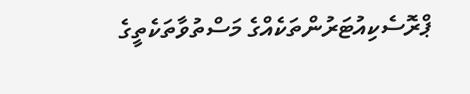ޕްރޮސެކިއުޓަރުންތަކެއްގެ މަސްތުވާތަކެތީގެ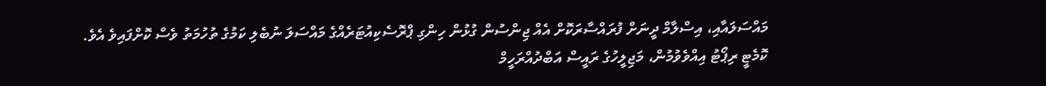މައްސަލައާއި، އިސްލާމް ދީނަށް ފުރައްސާރަކޮށް އެއް ޖިންސުން ގުޅުން ހިންގި ޕްރޮސެކިއުޓަރެއްގެ މައްސަލަ ނުބެލި ކަމުގެ ތުހުމަތު ވެސް ކޮށްފައިވެ އެވެ.
ކޮމެޓީ ރިޕޯޓު އިއްވެވުމުން، މަޖިލީހުގެ ރައީސް އަބްދުއްރަހީމް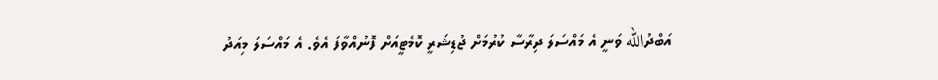އަބްދުالله ވަނީ އެ މައްސަލަ ދިރާސާ ކުރުމަށް ޖުޑިޝަރީ ކޮމެޓީއަށް ފޮނުއްވާފަ އެވެ. އެ މައްސަލަ މިއަދު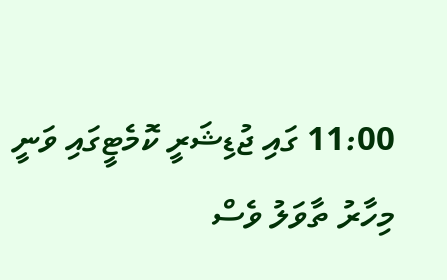11:00 ގައި ޖުޑިޝަރީ ކޮމެޓީގައި ވަނީ މިހާރު ތާވަލު ވެސް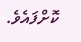ކޮށްފައެވެ.